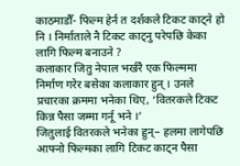काठमाडौँ- फिल्म हेर्न त दर्शकले टिकट काट्ने हो नि । निर्माताले नै टिकट काट्नु परेपछि केका लागि फिल्म बनाउने ?
कलाकार जितु नेपाल भर्खरै एक फिल्ममा निर्माण गरेर बसेका कलाकार हुन् । उनले प्रचारका क्रममा भनेका थिए, ‘वितरकले टिकट किन्न पैसा जम्मा गर्नू भने ।’
जितुलाई वितरकले भनेका हुन्– हलमा लागेपछि आफ्नो फिल्मका लागि टिकट काट्न पैसा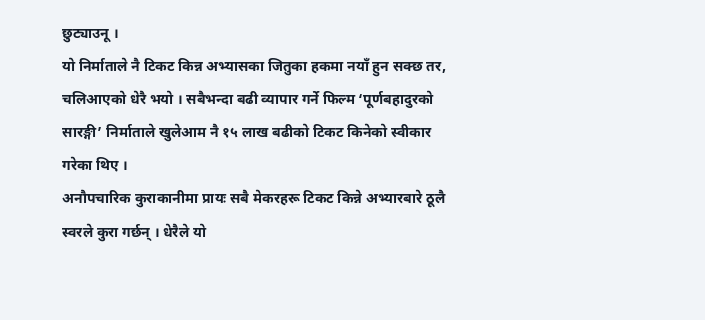छुट्याउनू ।
यो निर्माताले नै टिकट किन्न अभ्यासका जितुका हकमा नयाँ हुन सक्छ तर, चलिआएको धेरै भयो । सबैभन्दा बढी व्यापार गर्ने फिल्म ‘पूर्णबहादुरको सारङ्गी’ निर्माताले खुलेआम नै १५ लाख बढीको टिकट किनेको स्वीकार गरेका थिए ।
अनौपचारिक कुराकानीमा प्रायः सबै मेकरहरू टिकट किन्ने अभ्यारबारे ठूलै स्वरले कुरा गर्छन् । धेरैले यो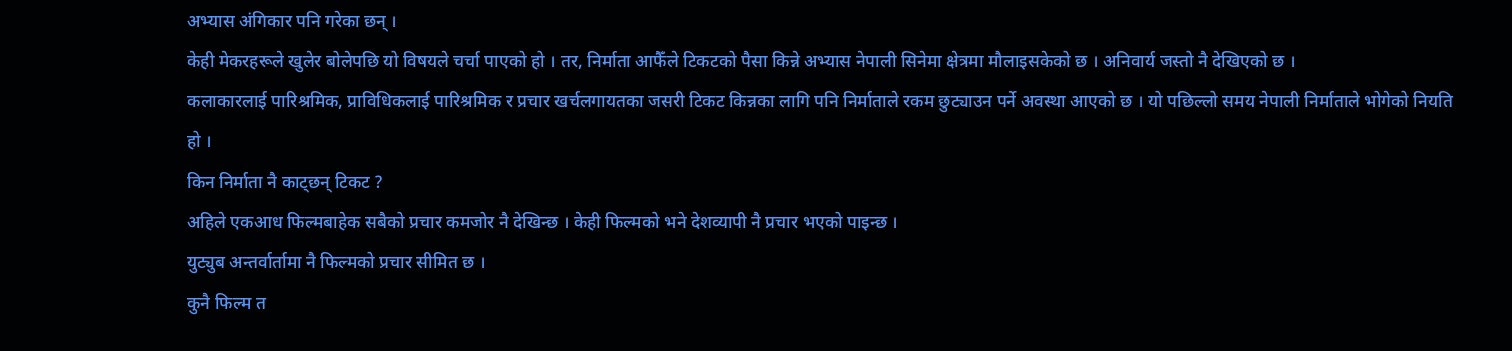अभ्यास अंगिकार पनि गरेका छन् ।
केही मेकरहरूले खुलेर बोलेपछि यो विषयले चर्चा पाएको हो । तर, निर्माता आफैँले टिकटको पैसा किन्ने अभ्यास नेपाली सिनेमा क्षेत्रमा मौलाइसकेको छ । अनिवार्य जस्तो नै देखिएको छ ।
कलाकारलाई पारिश्रमिक, प्राविधिकलाई पारिश्रमिक र प्रचार खर्चलगायतका जसरी टिकट किन्नका लागि पनि निर्माताले रकम छुट्याउन पर्ने अवस्था आएको छ । यो पछिल्लो समय नेपाली निर्माताले भोगेको नियति हो ।
किन निर्माता नै काट्छन् टिकट ?
अहिले एकआध फिल्मबाहेक सबैको प्रचार कमजोर नै देखिन्छ । केही फिल्मको भने देशव्यापी नै प्रचार भएको पाइन्छ ।
युट्युब अन्तर्वार्तामा नै फिल्मको प्रचार सीमित छ ।
कुनै फिल्म त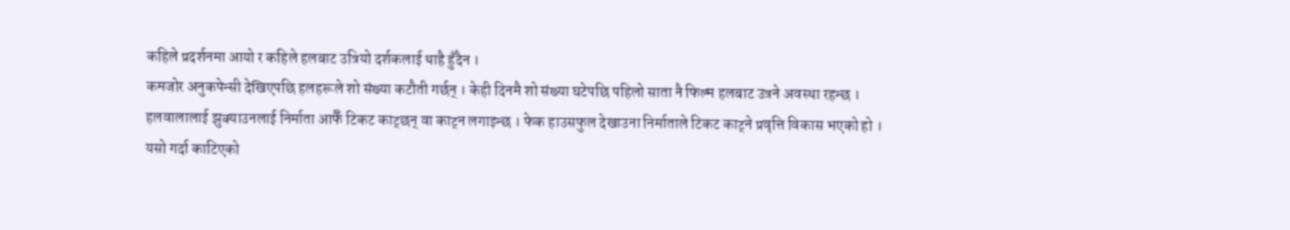कहिले प्रदर्शनमा आयो र कहिले हलबाट उत्रियो दर्शकलाई थाहै हुँदैन ।
कमजोर अनुकपेन्सी देखिएपछि हलहरूले शो संख्या कटौती गर्छन् । केही दिनमै शो संख्या घटेपछि पहिलो साता नै फिल्म हलबाट उत्रने अवस्था रहन्छ ।
हलवालालाई झुक्याउनलाई निर्माता आफैँ टिकट काट्छन् वा काट्न लगाइन्छ । फेक हाउसफुल देखाउना निर्माताले टिकट काट्ने प्रवृत्ति विकास भएको हो ।
यसो गर्दा काटिएको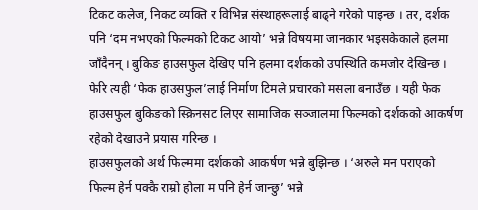टिकट कलेज, निकट व्यक्ति र विभिन्न संस्थाहरूलाई बाढ्ने गरेको पाइन्छ । तर, दर्शक पनि ‘दम नभएको फिल्मको टिकट आयो’ भन्ने विषयमा जानकार भइसकेकाले हलमा जाँदैनन् । बुकिङ हाउसफुल देखिए पनि हलमा दर्शकको उपस्थिति कमजोर देखिन्छ ।
फेरि त्यही ‘फेक हाउसफुल’लाई निर्माण टिमले प्रचारको मसला बनाउँछ । यही फेक हाउसफुल बुकिङको स्क्रिनसट लिएर सामाजिक सञ्जालमा फिल्मको दर्शकको आकर्षण रहेको देखाउने प्रयास गरिन्छ ।
हाउसफुलको अर्थ फिल्ममा दर्शकको आकर्षण भन्ने बुझिन्छ । ‘अरुले मन पराएको फिल्म हेर्न पक्कै राम्रो होला म पनि हेर्न जान्छु’ भन्ने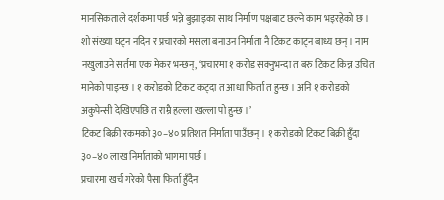मानसिकताले दर्शकमा पर्छ भन्ने बुझाइका साथ निर्माण पक्षबाट छल्ने काम भइरहेको छ ।
शो संख्या घट्न नदिन र प्रचारको मसला बनाउन निर्माता नै टिकट काट्न बाध्य छन् । नाम नखुलाउने सर्तमा एक मेकर भन्छन्, ‘प्रचारमा १ करोड सक्नुभन्दा त बरु टिकट किन्न उचित मानेको पाइन्छ । १ करोडको टिकट कट्दा त आधा फिर्ता त हुन्छ । अनि १ करोडको अकुपेन्सी देखिएपछि त राम्रै हल्ला खल्ला पो हुन्छ ।’
टिकट बिक्री रकमको ३०–४० प्रतिशत निर्माता पाउँछन् । १ करोडको टिकट बिक्री हुँदा ३०–४० लाख निर्माताको भागमा पर्छ ।
प्रचारमा खर्च गरेको पैसा फिर्ता हुँदैन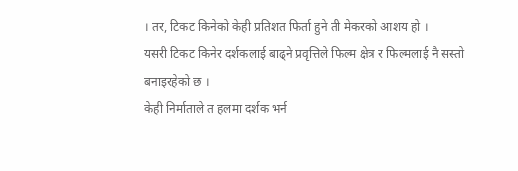। तर, टिकट किनेको केही प्रतिशत फिर्ता हुने ती मेकरको आशय हो ।
यसरी टिकट किनेर दर्शकलाई बाढ्ने प्रवृत्तिले फिल्म क्षेत्र र फिल्मलाई नै सस्तो बनाइरहेको छ ।
केही निर्माताले त हलमा दर्शक भर्न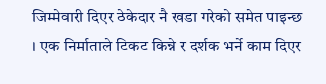जिम्मेवारी दिएर ठेकेदार नै खडा गरेको समेत पाइन्छ । एक निर्माताले टिकट किन्ने र दर्शक भर्ने काम दिएर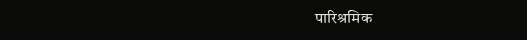पारिश्रमिक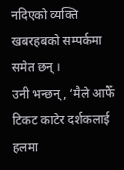नदिएको व्यक्ति खबरहबको सम्पर्कमा समेत छन् ।
उनी भन्छन्, ‘मैले आफैँ टिकट काटेर दर्शकलाई हलमा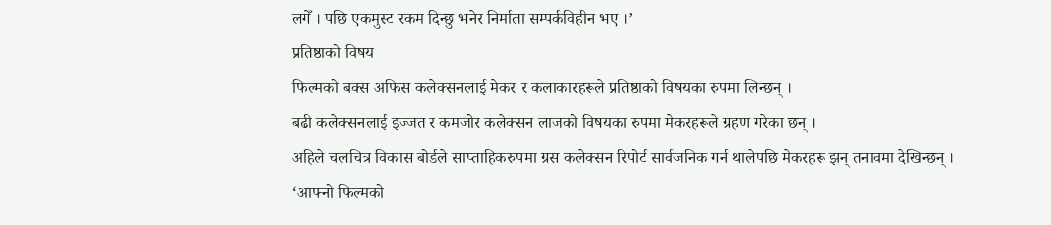लगेँ । पछि एकमुस्ट रकम दिन्छु भनेर निर्माता सम्पर्कविहीन भए ।’
प्रतिष्ठाको विषय
फिल्मको बक्स अफिस कलेक्सनलाई मेकर र कलाकारहरूले प्रतिष्ठाको विषयका रुपमा लिन्छन् ।
बढी कलेक्सनलाई इज्जत र कमजोर कलेक्सन लाजको विषयका रुपमा मेकरहरूले ग्रहण गरेका छन् ।
अहिले चलचित्र विकास बोर्डले साप्ताहिकरुपमा ग्रस कलेक्सन रिपोर्ट सार्वजनिक गर्न थालेपछि मेकरहरू झन् तनावमा देखिन्छन् ।
‘आफ्नो फिल्मको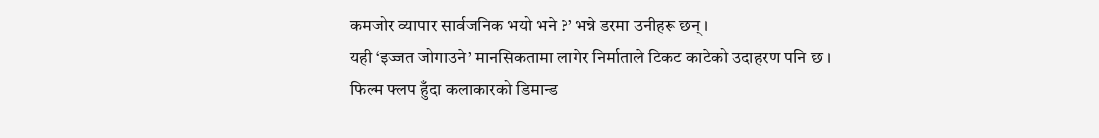कमजोर व्यापार सार्वजनिक भयो भने ?’ भन्ने डरमा उनीहरू छन् ।
यही ‘इज्जत जोगाउने’ मानसिकतामा लागेर निर्माताले टिकट काटेको उदाहरण पनि छ ।
फिल्म फ्लप हुँदा कलाकारको डिमान्ड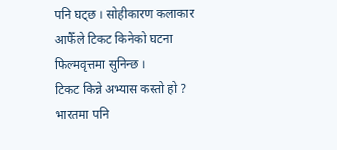पनि घट्छ । सोहीकारण कलाकार आफैँले टिकट किनेको घटना फिल्मवृत्तमा सुनिन्छ ।
टिकट किन्ने अभ्यास कस्तो हो ?
भारतमा पनि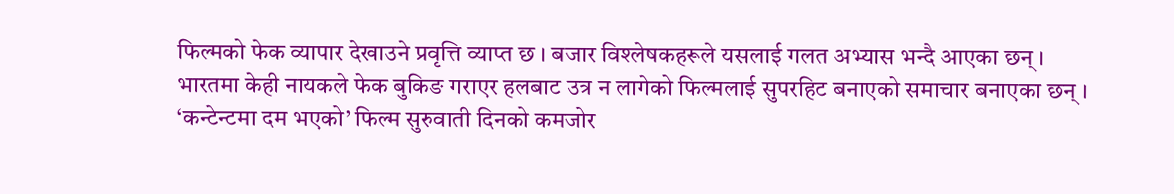फिल्मको फेक व्यापार देखाउने प्रवृत्ति व्याप्त छ । बजार विश्लेषकहरूले यसलाई गलत अभ्यास भन्दै आएका छन् ।
भारतमा केही नायकले फेक बुकिङ गराएर हलबाट उत्र न लागेको फिल्मलाई सुपरहिट बनाएको समाचार बनाएका छन् ।
‘कन्टेन्टमा दम भएको’ फिल्म सुरुवाती दिनको कमजोर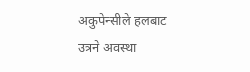अकुपेन्सीले हलबाट उत्रने अवस्था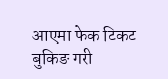आएमा फेक टिकट बुकिङ गरी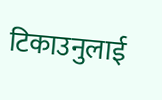टिकाउनुलाई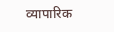व्यापारिक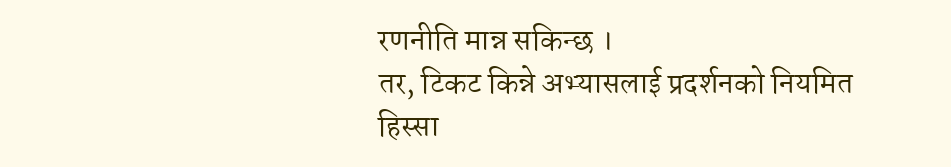रणनीति मान्न सकिन्छ ।
तर, टिकट किन्ने अभ्यासलाई प्रदर्शनको नियमित हिस्सा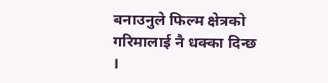बनाउनुले फिल्म क्षेत्रको गरिमालाई नै धक्का दिन्छ ।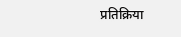प्रतिक्रिया